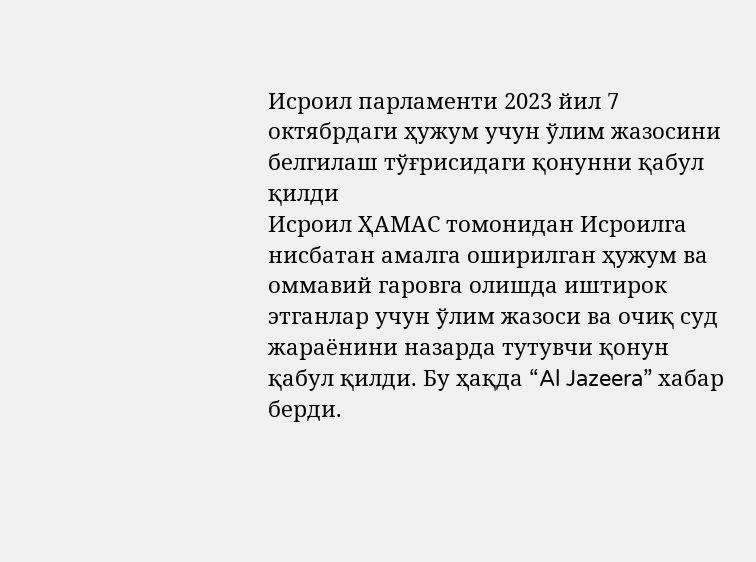Исроил парламенти 2023 йил 7 октябрдаги ҳужум учун ўлим жазосини белгилаш тўғрисидаги қонунни қабул қилди
Исроил ҲАМАС томонидан Исроилга нисбатан амалга оширилган ҳужум ва оммавий гаровга олишда иштирок этганлар учун ўлим жазоси ва очиқ суд жараёнини назарда тутувчи қонун қабул қилди. Бу ҳақда “Al Jazeera” хабар берди.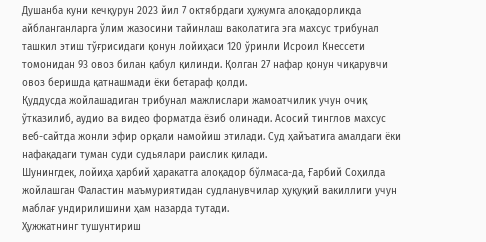Душанба куни кечқурун 2023 йил 7 октябрдаги ҳужумга алоқадорликда айбланганларга ўлим жазосини тайинлаш ваколатига эга махсус трибунал ташкил этиш тўғрисидаги қонун лойиҳаси 120 ўринли Исроил Кнессети томонидан 93 овоз билан қабул қилинди. Қолган 27 нафар қонун чиқарувчи овоз беришда қатнашмади ёки бетараф қолди.
Қуддусда жойлашадиган трибунал мажлислари жамоатчилик учун очиқ ўтказилиб, аудио ва видео форматда ёзиб олинади. Асосий тинглов махсус веб-сайтда жонли эфир орқали намойиш этилади. Суд ҳайъатига амалдаги ёки нафақадаги туман суди судьялари раислик қилади.
Шунингдек, лойиҳа ҳарбий ҳаракатга алоқадор бўлмаса-да, Ғарбий Соҳилда жойлашган Фаластин маъмуриятидан судланувчилар ҳуқуқий вакиллиги учун маблағ ундирилишини ҳам назарда тутади.
Ҳужжатнинг тушунтириш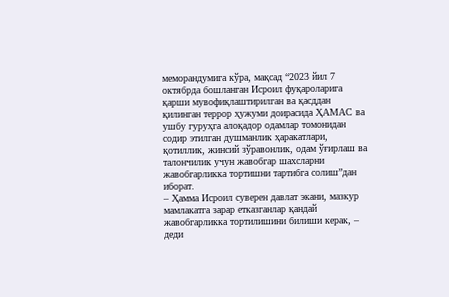меморандумига кўра, мақсад “2023 йил 7 октябрда бошланган Исроил фуқароларига қарши мувофиқлаштирилган ва қасддан қилинган террор ҳужуми доирасида ҲАМАС ва ушбу гуруҳга алоқадор одамлар томонидан содир этилган душманлик ҳаракатлари, қотиллик, жинсий зўравонлик, одам ўғирлаш ва талончилик учун жавобгар шахсларни жавобгарликка тортишни тартибга солиш”дан иборат.
– Ҳамма Исроил суверен давлат экани, мазкур мамлакатга зарар етказганлар қандай жавобгарликка тортилишини билиши керак, – деди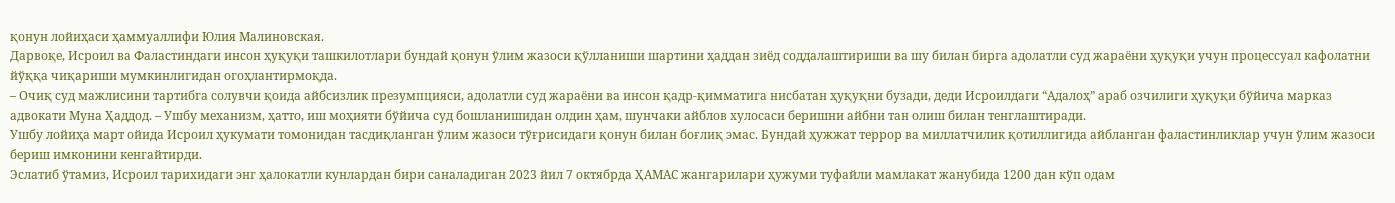қонун лойиҳаси ҳаммуаллифи Юлия Малиновская.
Дарвоқе, Исроил ва Фаластиндаги инсон ҳуқуқи ташкилотлари бундай қонун ўлим жазоси қўлланиши шартини ҳаддан зиёд соддалаштириши ва шу билан бирга адолатли суд жараёни ҳуқуқи учун процессуал кафолатни йўққа чиқариши мумкинлигидан огоҳлантирмоқда.
– Очиқ суд мажлисини тартибга солувчи қоида айбсизлик презумпцияси, адолатли суд жараёни ва инсон қадр-қимматига нисбатан ҳуқуқни бузади, деди Исроилдаги “Адалоҳ” араб озчилиги ҳуқуқи бўйича марказ адвокати Муна Ҳаддод. – Ушбу механизм, ҳатто, иш моҳияти бўйича суд бошланишидан олдин ҳам, шунчаки айблов хулосаси беришни айбни тан олиш билан тенглаштиради.
Ушбу лойиҳа март ойида Исроил ҳукумати томонидан тасдиқланган ўлим жазоси тўғрисидаги қонун билан боғлиқ эмас. Бундай ҳужжат террор ва миллатчилик қотиллигида айбланган фаластинликлар учун ўлим жазоси бериш имконини кенгайтирди.
Эслатиб ўтамиз, Исроил тарихидаги энг ҳалокатли кунлардан бири саналадиган 2023 йил 7 октябрда ҲАМАС жангарилари ҳужуми туфайли мамлакат жанубида 1200 дан кўп одам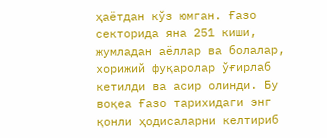ҳаётдан кўз юмган. Ғазо секторида яна 251 киши, жумладан аёллар ва болалар, хорижий фуқаролар ўғирлаб кетилди ва асир олинди. Бу воқеа Ғазо тарихидаги энг қонли ҳодисаларни келтириб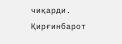чиқарди. Қирғинбарот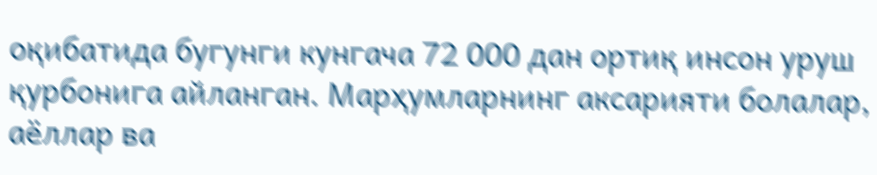оқибатида бугунги кунгача 72 000 дан ортиқ инсон уруш қурбонига айланган. Марҳумларнинг аксарияти болалар, аёллар ва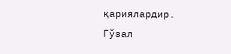қариялардир.
Гўзал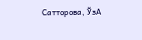Сатторова, ЎзА